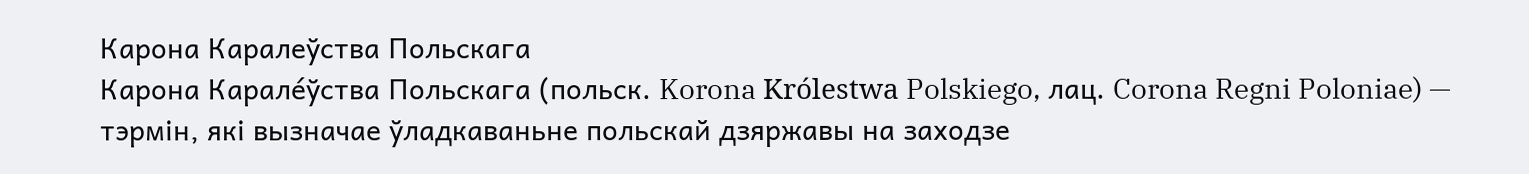Карона Каралеўства Польскага
Карона Карале́ўства Польскага (польск. Korona Królestwa Polskiego, лац. Corona Regni Poloniae) — тэрмін, які вызначае ўладкаваньне польскай дзяржавы на заходзе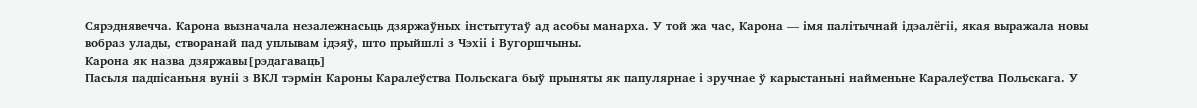Сярэднявечча. Карона вызначала незалежнасьць дзяржаўных інстытутаў ад асобы манарха. У той жа час, Карона — імя палітычнай ідэалёгіі, якая выражала новы вобраз улады, створанай пад уплывам ідэяў, што прыйшлі з Чэхіі і Вугоршчыны.
Карона як назва дзяржавы[рэдагаваць]
Пасьля падпісаньня вуніі з ВКЛ тэрмін Кароны Каралеўства Польскага быў прыняты як папулярнае і зручнае ў карыстаньні найменьне Каралеўства Польскага. У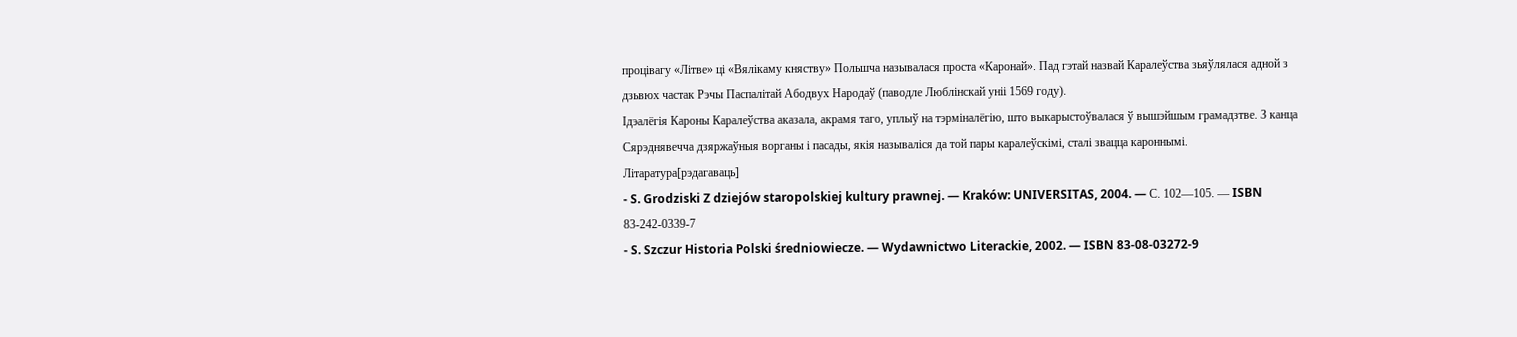процівагу «Літве» ці «Вялікаму княству» Польшча называлася проста «Каронай». Пад гэтай назвай Каралеўства зьяўлялася адной з дзьвюх частак Рэчы Паспалітай Абодвух Народаў (паводле Люблінскай уніі 1569 году).
Ідэалёгія Кароны Каралеўства аказала, акрамя таго, уплыў на тэрміналёгію, што выкарыстоўвалася ў вышэйшым грамадзтве. З канца Сярэднявечча дзяржаўныя ворганы і пасады, якія называліся да той пары каралеўскімі, сталі звацца кароннымі.
Літаратура[рэдагаваць]
- S. Grodziski Z dziejów staropolskiej kultury prawnej. — Kraków: UNIVERSITAS, 2004. — С. 102—105. — ISBN 83-242-0339-7
- S. Szczur Historia Polski średniowiecze. — Wydawnictwo Literackie, 2002. — ISBN 83-08-03272-9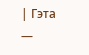| Гэта —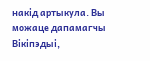накід артыкула. Вы можаце дапамагчы Вікіпэдыі,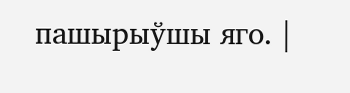пашырыўшы яго. |